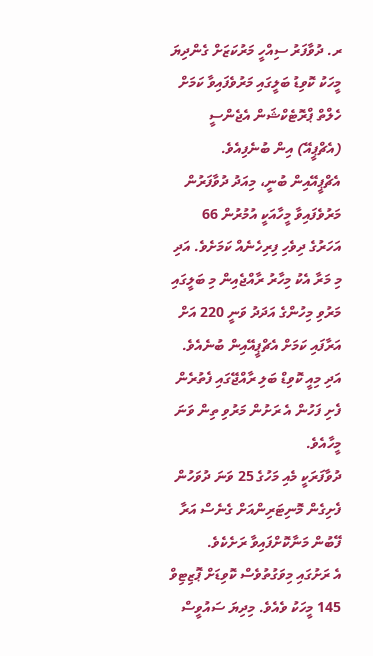ރ. ދުވާފަރު ސިއްހީ މަރުކަޒަށް ގެންދިޔަ މީހަކު ކޮވިޑު ބަލީގައި މަރުވެފައިވާ ކަމަށް ހެލްތް ޕްރޮޓެކްޝަން އެޖެންސީ (އެޗްޕީއޭ) އިން ބުނެފިއެވެ.
އެޗްޕީއޭއިން ބުނީ، މިއަދު ދުވާފަރުން މަރުވެފައިވާ މީހާއަކީ އުމުރުން 66 އަހަރުގެ ދިވެހި ފިރިހެނެއް ކަމަށެވެ. އަދި މި މަރާ އެކު މިހާރު ރާއްޖެއިން މި ބަލީގައި މަރުވި މިހުންގެ އަދަދު ވަނީ 220 އަށް އަރާފައި ކަމަށް އެޗްޕީއޭއިން ބުނެއެވެ. އަދި މިއީ ކޮވިޑް ބަލި ރާއްޖޭގައި ފެތުރެން ފެށި ފަހުން އެ ރަށުން މަރުވި ތިން ވަނަ މީހާއެވެ.
ދުވާފަރަކީ މެއި މަހުގެ 25 ވަނަ ދުވަހުން ފެށިގެން މޮނިޓަރިންއަށް ގެނެސް އަރާ ފޭބުން މަނާކޮށްފައިވާ ރަށެކެވެ.
އެ ރަށުގައި މިވަގުތުވެސް ކޮވިޑަށް ޕޮޒިޓިވް 145 މީހަކު ވެއެވެ. މިދިޔަ ސައުވީސް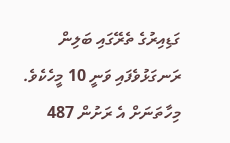ގަޑިއިރުގެ ތެރޭގައި ބަލިން ރަނގަޅުވެފައި ވަނީ 10 މީހެކެވެ. މިހާތަނަށް އެ ރަށުން 487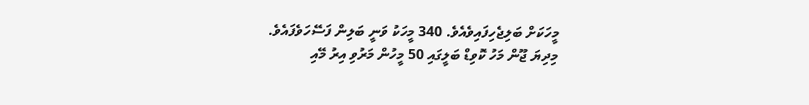މީހަކަށް ބަލިޖެހިފައިވެއެވެ. 340 މީހަކު ވަނީ ބަލިން ފަސޭހަވެފައެވެ.
މިދިޔަ ޖޫން މަހު ކޮވިޑް ބަލީގައި 50 މީހުން މަރުވި އިރު މޭއި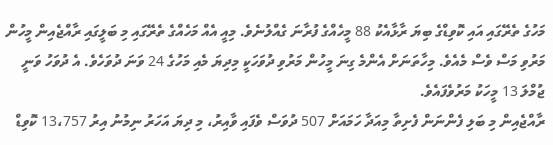މަހުގެ ތެރޭގައި އައި ކޮވިޑްގެ ބިޔަ ރާޅާއެކު 88 މީހެއްގެ ފުރާނަ ގެއްލުނެވެ. މިއީ އެއް މަހެއްގެ ތެރޭގައި މި ބަލީގައި ރާއްޖެއިން މީހުން މަރުވި މަސް ވެސް މެއެވެ. މިހާތަނަށް އެންމެ ގިނަ މީހުން މަރުވި ދުވަހަކީ މިދިޔަ މެއި މަހުގެ 24 ވަނަ ދުވަހެވެ. އެ ދުވަހު ވަނީ ޖުމްލަ 13 މީހަކު މަރުވެފައެވެ.
ރާއްޖެއިން މި ބަލި ފެންނަން ފެށިތާ މިއަދާ ހަމައަށް 507 ދުވަސް ވެފައި ވާއިރު، މި ދިޔަ އަހަރު ނިމުނު އިރު 13،757 ކޮވިޑް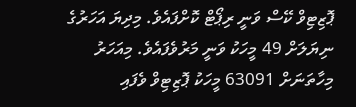ޕޮޒިޓިވް ކޭސް ވަނީ ރިޕޯޓް ކޮށްފައެވެ. މިދިޔަ އަހަރުގެ ނިޔަލަށް 49 މީހަކު ވަނީ މަރުވެފައެވެ. މިއަހަރު މިހާތަނަށް 63091 މީހަކު ޕޮޒިޓިވް ވެފައި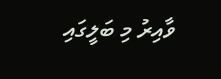ވާއިރު މި ބަލީގައި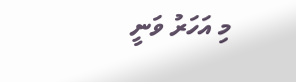މި އަހަރު ވަނީ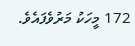172 މީހަކު މަރުވެފައެވެ.